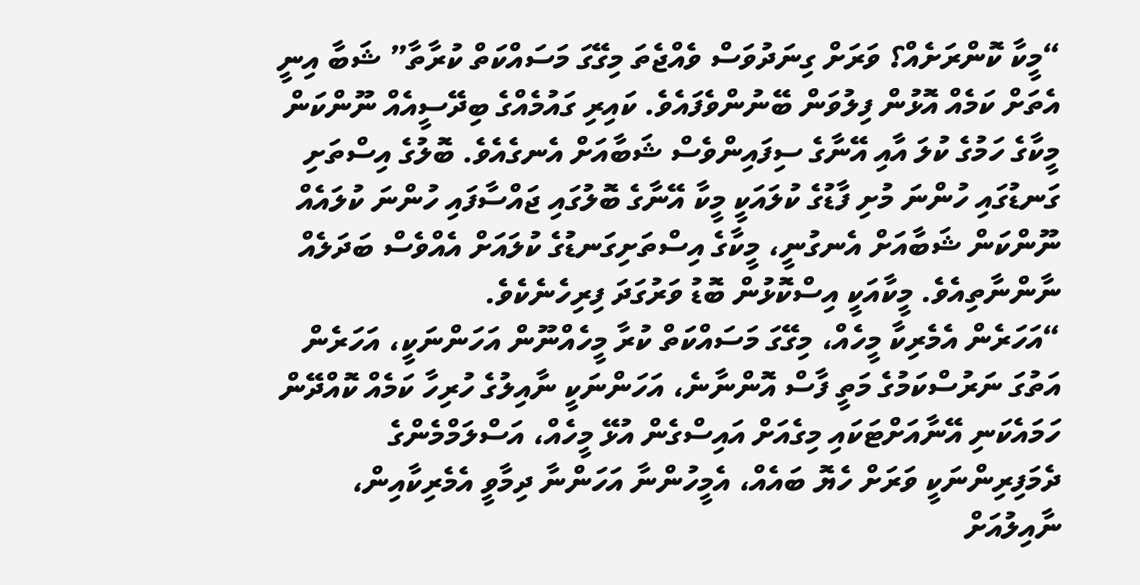“މީކާ ކޮންރަށެއް؟ ވަރަށް ގިނަދުވަސް ވެއްޖެތަ މިގޭގަ މަސައްކަތް ކުރާތާ” ޝަބާ އިނީ އެތަށް ކަމެއް އޮޅުން ފިލުވަން ބޭނުންވެފައެވެ. ކައިރި ގައުމެއްގެ ބިދޭސީއެއް ނޫންކަން މީކާގެ ހަމުގެ ކުލަ އާއި އޭނާގެ ސިފައިންވެސް ޝަބާއަށް އެނގެއެވެ. ބޮލުގެ އިސްތަށި ގަނޑުގައި ހުންނަ މުށި ފާޑުގެ ކުލައަކީ މީކާ އޭނާގެ ބޮލުގައި ޖައްސާފައި ހުންނަ ކުލައެއް ނޫންކަން ޝަބާއަށް އެނގުނީ، މީކާގެ އިސްތަށިގަނޑުގެ ކުލައަށް އެއްވެސް ބަދަލެއް ނާންނާތިއެވެ. މީކާއަކީ އިސްކޮޅުން ބޮޑު ވަރުގަދަ ފިރިހެނެކެވެ.
“އަހަރެން އެމެރިކާ މީހެއް، މިގޭގަ މަސައްކަތް ކުރާ މީހެއްނޫން އަހަންނަކީ، އަހަރެން އަތުގަ ނަރުސްކަމުގެ މަތީ ފާސް އޮންނާނެ، އަހަންނަކީ ނާއިލުގެ ހުރިހާ ކަމެއް ކޮއްދޭން ހަމައެކަނި އޭނާއަށްޓަކައި މިގެއަށް އައިސްގެން އުޅޭ މީހެއް، އަސްލަމްމެންގެ ދެމަފިރިންނަކީ ވަރަށް ހެޔޮ ބައެއް، އެމީހުންނާ އަހަންނާ ދިމާވީ އެމެރިކާއިން، ނާއިލުއަށް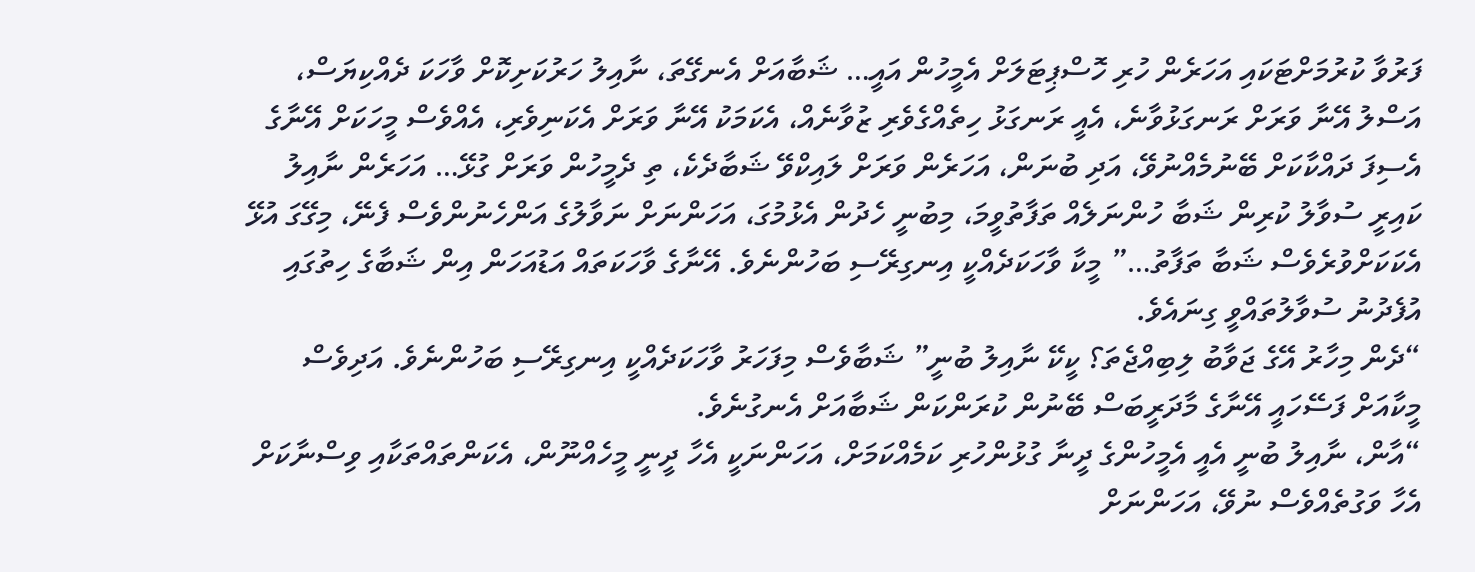ފަރުވާ ކުރުމަށްޓަކައި އަހަރެން ހުރި ހޮސްޕިޓަލަށް އެމީހުން އައީ… ޝަބާއަށް އެނގޭތަ، ނާއިލު ހަރުކަށިކޮށް ވާހަކަ ދެއްކިޔަސް، އަސްލު އޭނާ ވަރަށް ރަނގަޅުވާނެ، އެއީ ރަނގަޅު ހިތެއްގެވެރި ޒުވާނެއް، އެކަމަކު އޭނާ ވަރަށް އެކަނިވެރި، އެއްވެސް މީހަކަށް އޭނާގެ އެސިފަ ދައްކާކަށް ބޭނުމެއްނުވޭ، އަދި ބުނަން، އަހަރެން ވަރަށް ލައިކްވޭ ޝަބާދެކެ، ތި ދެމީހުން ވަރަށް ގުޅޭ… އަހަރެން ނާއިލު ކައިރީ ސުވާލު ކުރިން ޝަބާ ހުންނަލެއް ތަފާތުވީމަ، މިބުނީ ހެދުން އެޅުމުގަ، އަހަންނަށް ނަވާލުގެ އަންހެނުންވެސް ފެނޭ، މިގޭގަ އުޅޭ އެކަކަށްވުރެވެސް ޝަބާ ތަފާތު…” މީކާ ވާހަކަދެއްކީ އިނގިރޭސި ބަހުންނެވެ. އޭނާގެ ވާހަކަތައް އަޑުއަހަން އިން ޝަބާގެ ހިތުގައި އުފެދުނު ސުވާލުތައްވީ ގިނައެވެ.
“ދެން މިހާރު އޭގެ ޖަވާބު ލިބިއްޖެތަ؟ ކީކޭ ނާއިލު ބުނީ” ޝަބާވެސް މިފަހަރު ވާހަކަދެއްކީ އިނގިރޭސި ބަހުންނެވެ. އަދިވެސް މީކާއަށް ފަސޭހައީ އޭނާގެ މާދަރީބަސް ބޭނުން ކުރަންކަން ޝަބާއަށް އެނގުނެވެ.
“އާން، ނާއިލު ބުނީ އެއީ އެމީހުންގެ ދީނާ ގުޅުންހުރި ކަމެއްކަމަށް، އަހަންނަކީ އެހާ ދީނީ މީހެއްނޫން، އެކަންތައްތަކާއި ވިސްނާކަށް އެހާ ވަގުތެއްވެސް ނުވޭ، އަހަންނަށް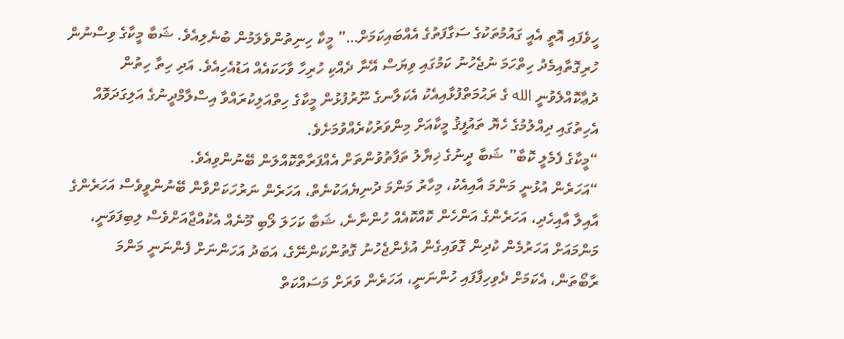ހީވެފައި އޮތީ އެއީ ގައުމުތަކުގެ ސަގާފަތުގެ އެއްބައިކަމަށް…” މީކާ ހިނިތުންވެލަމުން ބުނެލިއެވެ. ޝަބާ މީކާގެ ވިސްނުން ހުރިގޮތާއިމެދު ހިތްހަމަ ނުޖެހުނު ކަމުގައި ވިޔަސް އޭނާ ދެއްކި ހުރިހާ ވާހަކައެއް އަޑުއެހިއެވެ. އަދި ހިތާ ހިތުން ދުޢާކޮއްލެވުނީ الله ގެ ރަޙުމަތްފުޅާއިއެކު އެކަލާނގެ ނޫރުފުޅުން މީކާގެ ހިތްއަލިކުރައްވާ އިސްލާމްދީނުގެ އަލިގަދަވޮއް އެހިތުގައި ދިއްލުމުގެ ހެޔޮ ތައުފީޤު މީކާއަށް މިންވަރުކުރެއްވުމަށެވެ.
“މީކާގެ ފެމެލީ ކޮބާ” ޝަބާ ދީނުގެ ޚިޔާލު ތަފާތުވުންތަށް އެއްފަރާތްކޮއްލަން ބޭނުންވިއެވެ.
“އަހަރެން އުޅުނީ މަންމަ އާއިއެކު، މިހާރު މަންމަ ދުނިޔެއަކުނެތް، އަހަރެން ނަރުހަކަށްވާން ބޭނުންވީވެސް އަހަރެންގެ އާއިލާ އާއިހެދި، އަހަރެންގެ އަންހެން ކޮއްކޮއެއް ހުންނާނެ، ޝަބާ ކަހަލަ ލޯބި މޫނެއް އެކުއްޖާއަށްވެސް ލިބިފަވަނީ، މަންމައަށް އަހަރުމެން ކުދިން ގޮވައިގެން އުޅެންޖެހުނު ގޮތުންކަންނޭގެ، އަބަދު އަހަންނަށް ފެންނަނީ މަންމަ ރާބޯތަން، އެކަމަށް ދެވިހިފާފައި ހުންނަނީ، އަހަރެން ވަރަށް މަސައްކަތް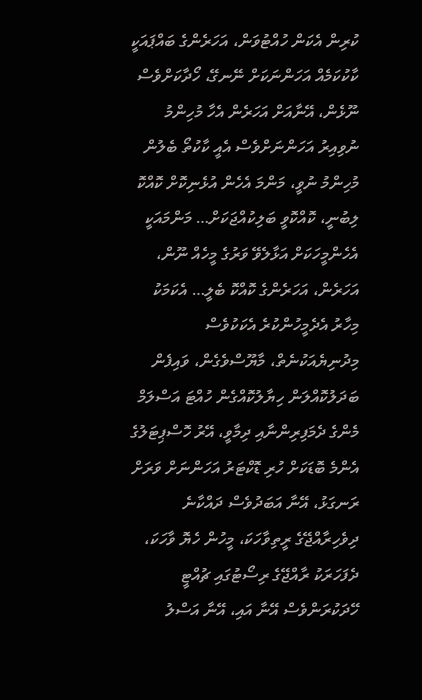ކުރިން އެކަން ހުއްޓުވަން، އަހަރެންގެ ބައްޕައަކީ ކާކުކަމެއް އަހަންނަކަށް ނޭނގޭ، ހޯދާކަށްވެސް ނޫޅެން، އޭނާއަށް އަހަރެން އެހާ މުހިންމު ނުވިއިރު އަހަންނަށްވެސް އެއީ ކާކުތޯ ބެލުން މުހިންމު ނުވީ، މަންމަ އެހެން އުޅެނިކޮށް ކޮއްކޮ ލިބުނީ، ކޮއްކޮވީ ބަލިކުއްޖަކަށް… މަންމައަކީ އެހެންމީހަކަށް އަޅާލެވޭ ވަރުގެ މީހެއް ނޫން، އަހަރެން، އަހަރެންގެ ކޮއްކޮ ބެލީ… އެކަމަކު މިހާރު އެދެމީހުންކުރެ އެކަކުވެސް މިދުނިޔެއަކުނެތް، މާޔޫސްވެގެން، ވައިފެން ބަދަލުކޮއްލަން ހިޔާލުކޮއްގެން ހުއްޓަ އަސްލަމް މެންގެ ދެމަފިރިންނާއި ދިމާވީ، އޭރު ހޮސްޕިޓަލުގެ އެންމެ ބޮޑަކަށް ހުރި ޑޮކްޓަރު އަހަންނަށް ވަރަށް ރަނގަޅު، އޭނާ އަބަދުވެސް ދައްކާނެ ދިވެހިރާއްޖޭގެ ރީތިވާހަކަ، މީހުން ހެޔޮ ވާހަކަ، ދެފަހަރަކު ރާއްޖޭގެ ރިސޯޓުގައި ޗުއްޓީ ހޭދަކުރަންވެސް އޭނާ އައި، އޭނާ އަސްލު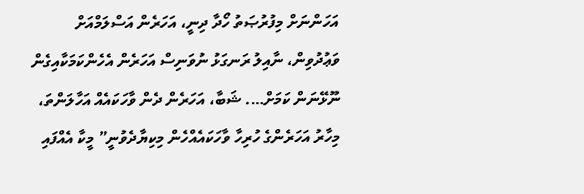އަހަންނަށް މިފުރުޞަތު ހޯދާ ދިނީ، އަހަރެން އަސްލަމްއަށް ވަޢުދުވިން، ނާއިލު ރަނގަޅު ނުވަނިސް އަހަރެން އެހެންކަމަކާއިގެން ނޫޅޭނަން ކަމަށް…. ޝަބާ، އަހަރެން ދެން ވާހަކައެއް އަހާލަންތަ، މިހާރު އަހަރެންގެ ހުރިހާ ވާހަކައެއްހެން މިކިޔާދެވުނީ” މީކާ އެއްފައި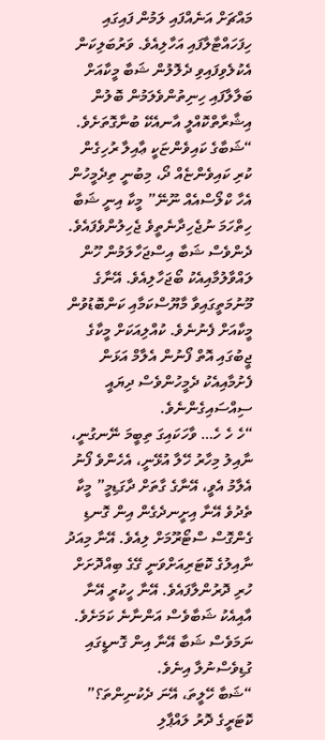މައްޗަށް އަނެއްފައި ލަމުން ފައިގައި ހިފަހައްޓާލާފައި އަހާލިއެވެ. ވަރުބަލިކަން އެކުލެވިފައިވި ދެލޮލުން ޝަބާ މީކާއަށް ބަލާލާފައި ހިނިތުންވެލަމުން ބޮލުން އިޝާރާތްކޮއްލީ އާނއެކޭ ބުނާގޮތަށެވެ.
“ޝަބާގެ ކައިވެންޏަކީ ޢާއިލާ ރުހިގެން ކުރި ކައިވެންޏެއް ދޯ، މިބުނީ ތިދެމީހުން އެހާ ކްލޯސްއެއް ނޫނޭ” މީކާ އިނީ ޝަބާ ހިތްހަމަ ނުޖެހިދާނެތީވެ ޖެހިލުންވެފައެވެ. ދެންވެސް ޝަބާ އިސްޖަހާލަމުން ހޫން ލައްވާލުމާއިއެކު ބޯޖަހާލިއެވެ. އޭނާގެ މޫނުމަތީގައިވާ މާޔޫސްކަމާއި ކަންބޮޑުވުން މީކާއަށް ފެނުނެވެ. ކުއްލިއަކަށް މީކާގެ ޖީބުގައި އޮތް ފޯނުން އެލާމް އަޅަން ފެށުމާއިއެކު ދެމީހުންވެސް ދިޔައީ ސިއްސައިގެންނެވެ.
“ހެ ހެ ހެ… ވާހަކައިގަ ތިބީމަ ނޭނގުނީ، ނާއިލު މިހާރު ހޭލާ އުޅޭނީ، އެހެންވެ ފޯނު އެލާމު އެވީ، އޭނާގެ ގާތަށް ދާގަޑިމީ” މީކާ ތެދުވެ އޭނާ އިށީނދެގެން އިން ގޮނޑި ގެންގޮސް ސްޓޯރޫމަށް ލިއެވެ. އޭނާ މިއަދު ނާއިލުގެ ކޮޓަރިއަށްވަނީ ގޭގެ ބިއްދޮށަށް ހުރި ދޮރުންލާފައެވެ. އޭނާ ހީކުރީ އޭނާ އާއިއެކު ޝަބާވެސް އަންނާނެ ކަމަށެވެ. ނަމަވެސް ޝަބާ އޭނާ އިން ގޮނޑީގައި ގުޑިވެސްނުލާ އިނެވެ.
“ޝަބާ ހޭލީތަ، އޭނަ ދެކުނިންތަ؟” ކޮޓަރީގެ ދޮރު ލައްޕާލި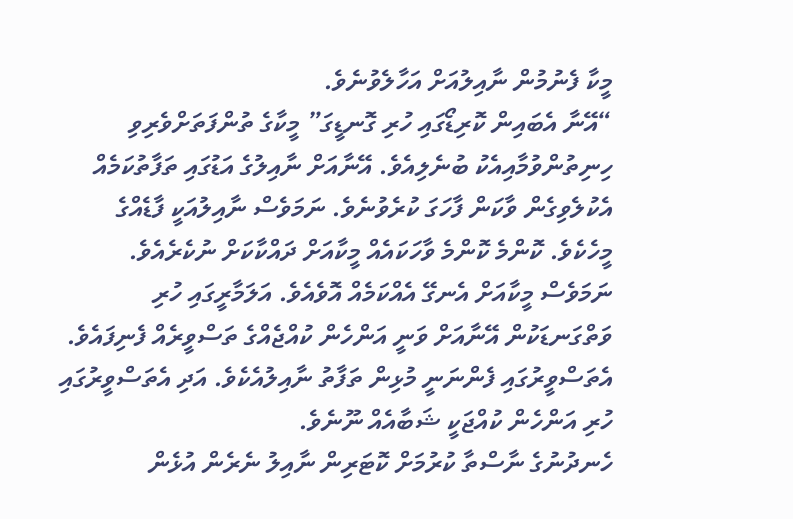މީކާ ފެނުމުން ނާއިލުއަށް އަހާލެވުނެވެ.
“އޭނާ އެބައިން ކޮރިޑޯގައި ހުރި ގޮނޑީގަ” މީކާގެ ތުންފަތަށްވެރިވި ހިނިތުންވުމާއިއެކު ބުނެލިއެވެ. އޭނާއަށް ނާއިލުގެ އަޑުގައި ތަފާތުކަމެއް އެކުލެވިގެން ވާކަން ފާހަގަ ކުރެވުނެވެ. ނަމަވެސް ނާއިލުއަކީ ފާޑެއްގެ މީހެކެވެ. ކޮންމެ ކޮންމެ ވާހަކައެއް މީކާއަށް ދައްކާކަށް ނުކެރެއެވެ. ނަމަވެސް މީކާއަށް އެނގޭ އެއްކަމެއް އޮވެއެވެ. އަލަމާރީގައި ހުރި ވަތްގަނޑަކުން އޭނާއަށް ވަނީ އަންހެން ކުއްޖެއްގެ ތަސްވީރެއް ފެނިފައެވެ. އެތަސްވީރުގައި ފެންނަނީ މުޅިން ތަފާތު ނާއިލުއެކެވެ. އަދި އެތަސްވީރުގައި ހުރި އަންހެން ކުއްޖަކީ ޝަބާއެއް ނޫނެވެ.
ހެނދުނުގެ ނާސްތާ ކުރުމަށް ކޮޓަރިން ނާއިލު ނެރެން އުޅެން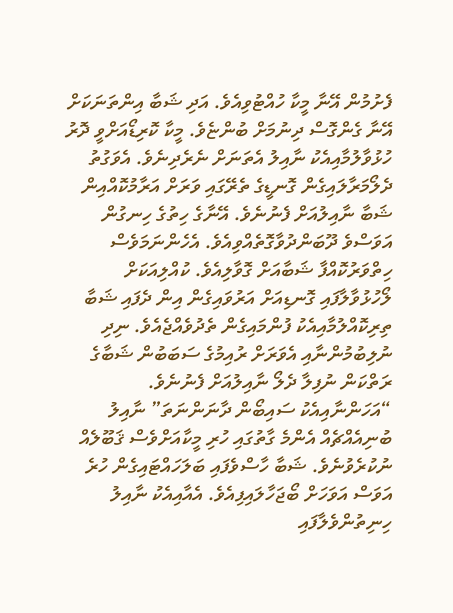ފެށުމުން އޭނާ މީކާ ހުއްޓުވިއެވެ. އަދި ޝަބާ އިންތަނަކަށް އޭނާ ގެންގޮސް ދިނުމަށް ބުންޏެވެ. މީކާ ކޮރިޑޯއަށްވީ ދޮރު ހުޅުވާލުމާއިއެކު ނާއިލު އެތަނަށް ނެރެދިނެވެ. އެވަގުތު ދެލޯމަރާލައިގެން ގޮނޑީގެ ތެރޭގައި ވަރަށް އަރާމުކޮއްއިން ޝަބާ ނާއިލުއަށް ފެނުނެވެ. އޭނާގެ ހިތުގެ ހިނގުން އަވަސްވެ ދޫބަންދުވާގޮތެއްވިއެވެ. އެހެންނަމަވެސް ހިތްވަރުކޮއްފާ ޝަބާއަށް ގޮވާލިއެވެ. ކުއްލިއަކަށް ލޯހުޅުވާލާފައި ގޮނޑިއަށް އަރުވައިގެން އިން ދެފައި ޝަބާ ތިރިކޮއްލުމާއިއެކު ފުންމައިގެން ތެދުވެއްޖެއެވެ. ނިދި ނުލިބުމުންނާއި އެވަރަށް ރުއިމުގެ ސަބަބުން ޝަބާގެ ރަތްކަން ނުފިލާ ދެލޯ ނާއިލުއަށް ފެނުނެވެ.
“އަހަންނާއިއެކު ސައިބޯން ދާނަންނަތަ” ނާއިލު ބުނިއެއްޗެއް އެންމެ ގާތުގައި ހުރި މީކާއަށްވެސް ޤަބޫލެއް ނުކުރެވުނެވެ. ޝަބާ ހާސްވެފައި ބަލަހައްޓައިގެން ހުރެ އަވަސް އަވަހަށް ބޯޖަހާލައިފިއެވެ. އެއާއިއެކު ނާއިލު ހިނިތުންވެލާފައި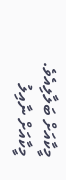މީކާއަށް ބަލާލިއެވެ. މީކާއަށް ނާއިލު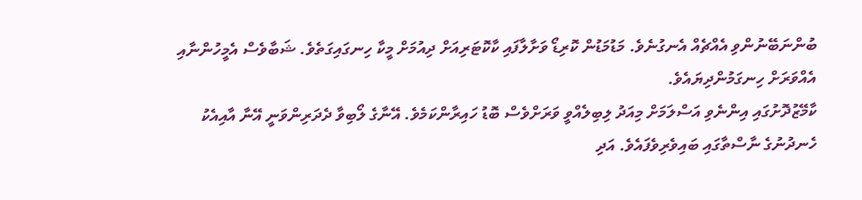ބުންނަބޭނުންވި އެއްޗެއް އެނގުނެވެ. މަޑުމަޑުން ކޮރިޑޯ ވަށާލާފައި ކާކޮޓަރިއަށް ދިއުމަށް މީކާ ހިނގައިގަތެވެ. ޝަބާވެސް އެމީހުންނާއި އެއްވަރަށް ހިނގަމުންދިޔައެވެ.
ކާމޭޒުދޮށުގައި އިންނެވި އަސްލަމަށް މިއަދު ލިބިލެއްވީ ވަރަށްވެސް ބޮޑު ހައިރާންކަމެވެ. އޭނާގެ ލޯބިވާ ދެދަރިންވަނީ އޭނާ އާއިއެކު ހެނދުނުގެ ނާސްތާގައި ބައިވެރިވެފައެވެ. އަދި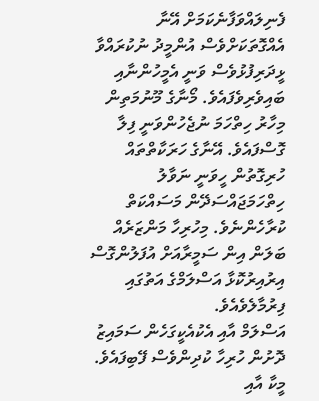ފެނިލައްވަފާނެކަމަށް އޭނާ އެއްގޮތަކަށްވެސް އުންމީދު ނުކުރައްވާ ޅީދަރިފުޅުވެސް ވަނީ އެމީހުންނާއި ބައިވެރިވެފައެވެ. މޯނާގެ މޫނުމަތިން މިހާރު ހިތްހަމަ ނުޖެހުންވަނީ ފިލާ ގޮސްފައެވެ. އޭނާގެ ހަރަކާތްތައް ހުރިގޮތުން ހީވަނީ ނަވާލު ހިތްހަމަޖައްސަދޭން މަސައްކަތް ކުރާހެންނެވެ. މިހުރިހާ މަންޒަރެއް ބަލަން އިން ސަމީރާއަށް އުފަލުންގޮސް އިރުއިރުކޮޅާ އަސްލަމްގެ އަތުގައި ފިރުމާލެވެއެވެ.
އަސްލަމް އާއި އެކުއެކީގަހެން ސަމައިޒު ދޮށުން ހުރިހާ ކުދިންވެސް ފޭބިފައެވެ. މީކާ އާއި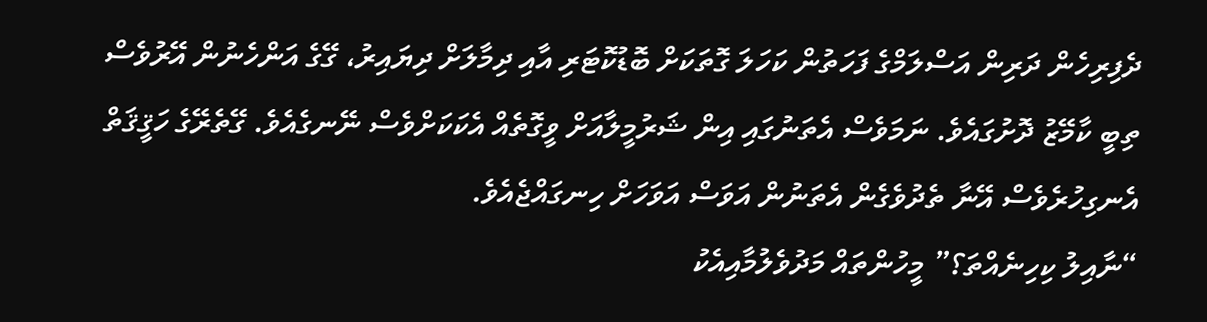ދެފިރިހެން ދަރިން އަސްލަމްގެ ފަހަތުން ކަހަލަ ގޮތަކަށް ބޮޑުކޮޓަރި އާއި ދިމާލަށް ދިޔައިރު، ގޭގެ އަންހެނުން އޭރުވެސް ތިބީ ކާމޭޒު ދޮށުގައެވެ. ނަމަވެސް އެތަނުގައި އިން ޝަރުމީލާއަށް ވީގޮތެއް އެކަކަށްވެސް ނޭނގެއެވެ. ގޭތެރޭގެ ހަޤީޤަތް އެނގިހުރެވެސް އޭނާ ތެދުވެގެން އެތަނުން އަވަސް އަވަހަށް ހިނގައްޖެއެވެ.
“ނާއިލު ކިހިނެއްތަ؟” މީހުންތައް މަދުވެލުމާއިއެކު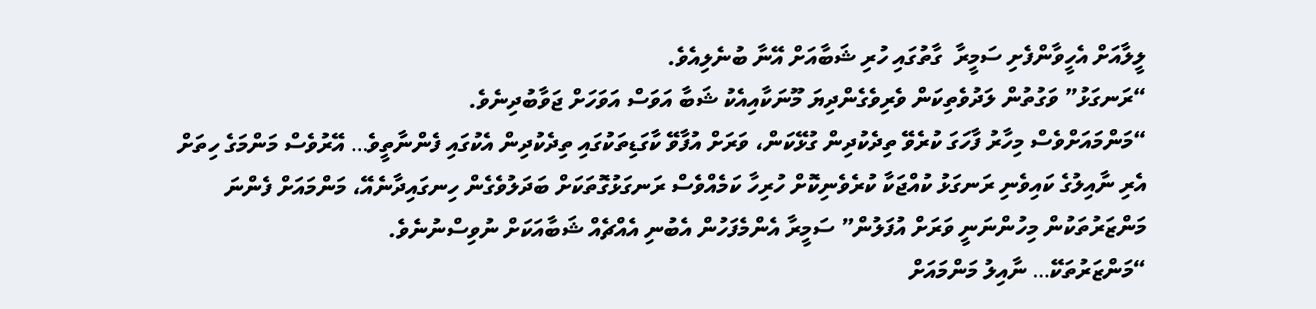ލީލާއަށް އެހީވާންފެށި ސަމީރާ  ގާތުގައި ހުރި ޝަބާއަށް އޭނާ ބުނެލިއެވެ.
“ރަނގަޅު” ވަގުތުން ލަދުވެތިކަން ވެރިވެގެންދިޔަ މޫނަކާއިއެކު ޝަބާ އަވަސް އަވަހަށް ޖަވާބުދިނެވެ.
“މަންމައަށްވެސް މިހާރު ފާހަގަ ކުރެވޭ ތިދެކުދިން ގުޅޭކަން، ވަރަށް އުފާވޭ ކާގަޑިތަކުގައި ތިދެކުދިން އެކުގައި ފެންނާތީވެ… އޭރުވެސް މަންމަގެ ހިތަށް އެރި ނާއިލުގެ ކައިވެނި ރަނގަޅު ކުއްޖަކާ ކުރެވެނިކޮށް ހުރިހާ ކަމެއްވެސް ރަނގަޅުގޮތަކަށް ބަދަލުވެގެން ހިނގައިދާނެއޭ، މަންމައަށް ފެންނަ މަންޒަރުތަކުން މިހުންނަނީ ވަރަށް އުފަލުން” ސަމީރާ އެންމެފަހުން އެބުނި އެއްޗެއް ޝަބާއަކަށް ނުވިސްނުނެވެ.
“މަންޒަރުތަކޭ… ނާއިލު މަންމައަށް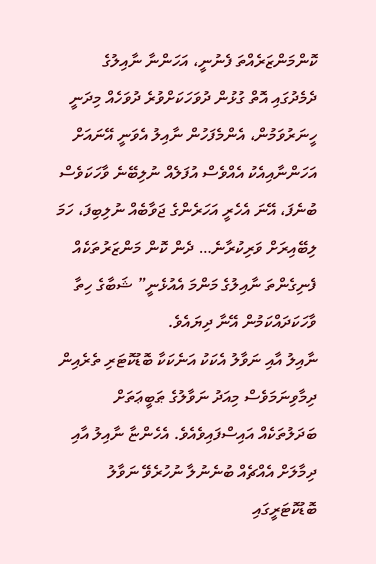ކޮންމަންޒަރެއްތަ ފެނުނީ، އަހަންނާ ނާއިލުގެ ދެމެދުގައި އޮތް ގުޅުން ދުވަހަކަށްވުރެ ދުވަހެއް މިދަނީ ހީނަރުވަމުން، އެންމެފަހުން ނާއިލު އެވަނީ އޭނައަށް އަހަންނާއިއެކު އެއްވެސް އުފަލެއް ނުލިބޭނެ ވާހަކަވެސް ބުނެފަ، އޭނަ އެހެރީ އަހަރެންގެ ޖަވާބެއް ނުލިބިފަ، ހަމަ ލިބޭއިރަށް ވަރިކުރާނެ… ދެން ކޮން މަންޒަރުތަކެއް ފެނިގެންތަ ނާއިލުގެ މަންމަ އެއުޅެނީ” ޝަބާގެ ހިތާ ވާހަކަދައްކަމުން އޭނާ ދިޔައެވެ.
ނާއިލު އާއި ނަވާލު އެކަކު އަނެކަކާ ބޮޑުކޮޓަރި ތެރެއިން ދިމާވިނަމަވެސް މިއަދު ނަވާލުގެ ޠަބީޢަތަށް ބަދަލުތަކެއް އައިސްފައިވެއެވެ. އެހެންޏާ ނާއިލު އާއި ދިމާލަށް އެއްޗެއް ބުނެނުލާ ނުހުރެވޭ ނަވާލު ބޮޑުކޮޓަރީގައި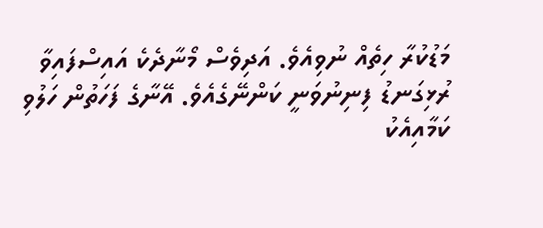މަޑުކުރާ ހިތެއް ނުވިއެވެ. އަދިވެސް މޯނާދެކެ އައިސްފައިވާ ރުޅިގަނޑު ފިނިނުވަނީ ކަންނޭގެއެވެ. އޭނާގެ ފަހަތުން ހަލުވި ކަމާއިއެކު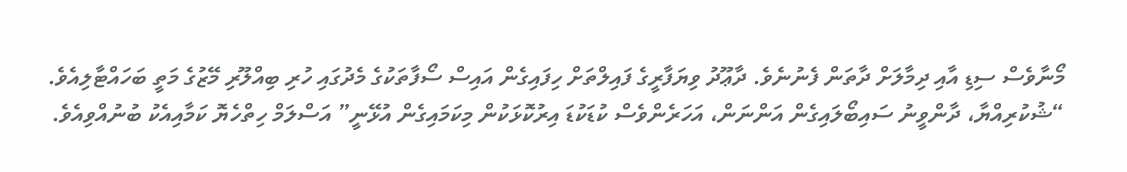މޯނާވެސް ސިޑި އާއި ދިމާލަށް ދާތަން ފެނުނެވެ. ދާޢޫދު ވިޔަފާރީގެ ފައިލްތަށް ހިފައިގެން އައިސް ސޯފާތަކުގެ މެދުގައި ހުރި ބިއްލޫރި މޭޒުގެ މަތީ ބަހައްޓާލިއެވެ.
“ޝުކުރިއްޔާ، ދާންވީނު ސައިބޯލައިގެން އަންނަން، އަހަރެންވެސް ކުޑަކުޑަ އިރުކޮޅަކުން މިކަމައިގެން އުޅޭނީ” އަސްލަމް ހިތްހެޔޮ ކަމާއިއެކު ބުނުއްވިއެވެ.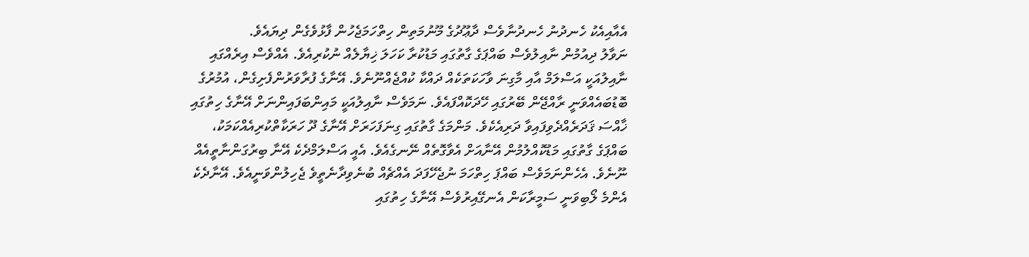އެއާއިއެކު ހެނދުނު ހެނދުނާވެސް ދާޢޫދުގެ މޫނުމަތިން ހިތްހަމަޖެހުން ފާޅުވެގެން ދިޔައެވެ.
ނަވާލު ދިއުމުން ނާއިލުވެސް ބައްޕަގެ ގާތުގައި މަޑުކުރާ ކަހަލަ ޚިޔާލެއް ނުކުރިއެވެ. އެއްވެސް އިރެއްގައި ނާއިލުއަކީ އަސްލަމް އާއި މާގިނަ ވާހަކަތަކެއް ދައްކާ ކުއްޖެއްނޫނެވެ. އޭނާގެ ފުރާވަރުންފެށިގެން، އުމުރުގެ ބޮޑުބައެއްވަނީ ރާއްޖޭން ބޭރުގައި ހޭދަކޮއްފައެވެ. ނަމަވެސް ނާއިލުއަކީ މައިންބަފައިންނަށް އޭނާގެ ހިތުގައި ޚާއްސަ ޤަދަރެއްދެވިފައިވާ ދަރިއެކެވެ. މަންމަގެ ގާތުގައި ގިނަފަހަރަށް އޭނާގެ ދޫ ހަރަކާތްކުރިއެއްކަމަކު، ބައްޕަގެ ގާތުގައި މަޑުކޮއްލުމުން އޭނާއަށް އެވާގޮތެއް ނޭނގެއެވެ. އެއީ އަސްލަމްދެކެ އޭނާ ބިރުގަންނާތީއެއް ނޫނެވެ. އެހެންނަމަވެސް ބައްޕަ ހިތްހަމަ ނުޖެހޭފަދަ އެއްޗެއް ބުނެވިދާނެތީވެ ޖެހިލުންވަނީއެވެ. އޭނާދެކެ އެންމެ ލޯބިވަނީ ސަމީރާކަން އެނގޭއިރުވެސް އޭނާގެ ހިތުގައި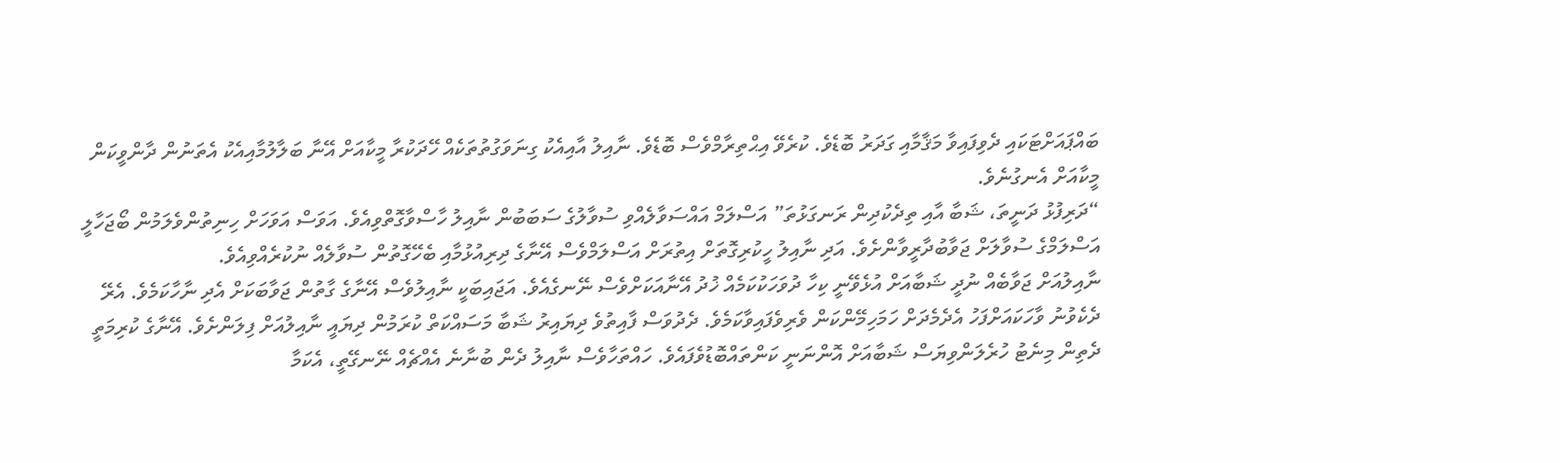ބައްޕައަށްޓަކައި ދެވިފައިވާ މަޤާމާއި ގަދަރު ބޮޑެވެ. ކުރެވޭ އިޙްތިރާމްވެސް ބޮޑެވެ. ނާއިލު އާއިއެކު ގިނަވަގުތުތަކެއް ހޭދަކުރާ މީކާއަށް އޭނާ ބަލާލުމާއިއެކު އެތަނުން ދާންވީކަން މީކާއަށް އެނގުނެވެ.
“ދަރިފުޅު ދަނީތަ، ޝަބާ އާއި ތިދެކުދިން ރަނގަޅުތަ” އަސްލަމް އައްސަވާލެއްވި ސުވާލުގެ ސަބަބުން ނާއިލު ހާސްވާގޮތްވިއެވެ. އަވަސް އަވަހަށް ހިނިތުންވެލަމުން ބޯޖަހާލީ އަސްލަމްގެ ސުވާލަށް ޖަވާބުދާރީވާންށެވެ. އަދި ނާއިލު ހީކުރިގޮތަށް އިތުރަށް އަސްލަމްވެސް އޭނާގެ ދިރިއުޅުމާއި ބެހޭގޮތުން ސުވާލެއް ނުކުރެއްވިއެވެ.
ނާއިލުއަށް ޖަވާބެއް ނުދީ ޝަބާއަށް އުޅެވޭނީ ކިހާ ދުވަހަކުކަމެއް ޚުދު އޭނާއަކަށްވެސް ނޭނގެއެވެ. އަޖައިބަކީ ނާއިލުވެސް އޭނާގެ ގާތުން ޖަވާބަކަށް އެދި ނާހާކަމެވެ. އެރޭ ދެކެވުނު ވާހަކައަށްފަހު އެދެމެދަށް ހަމަހިމޭންކަން ވެރިވެފައިވާކަމެވެ. ދެދުވަސް ފާއިތުވެ ދިޔައިރު ޝަބާ މަސައްކަތް ކުރަމުން ދިޔައީ ނާއިލުއަށް ފިލަންށެވެ. އޭނާގެ ކުރިމަތީ ދެތިން މިނެޓު ހުރެލަންވިޔަސް ޝަބާއަށް އޮންނަނީ ކަންތައްބޮޑުވެފައެވެ. ހައްތަހާވެސް ނާއިލު ދެން ބުނާނެ އެއްޗެއް ނޭނގޭތީ، އެކަމާ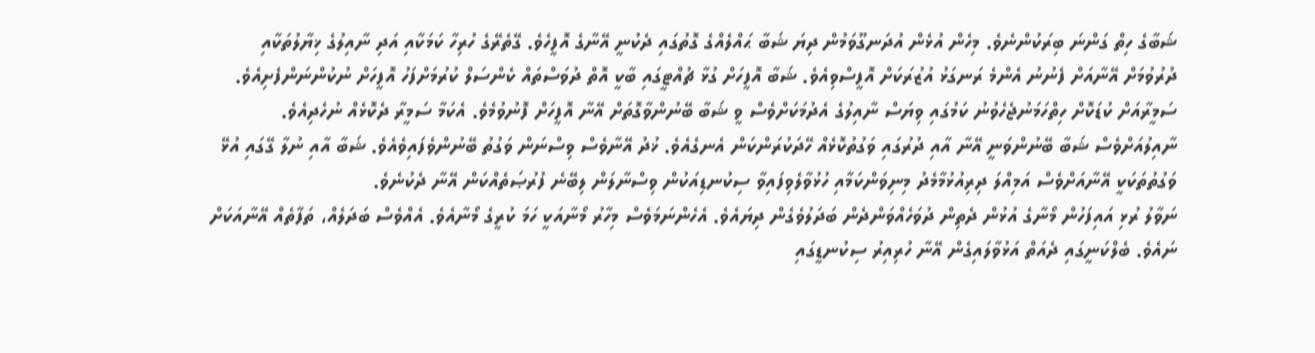ޝަބާގެ ހިތް ގަންނަ ބިރަކުންނެވެ. މިހެން އުޅެން އުދަނގޫވަމުން ދިޔަ ޝަބާ ޙައްލެއްގެ ގޮތުގައި ދެކުނީ އޭނާގެ އޮފީހެވެ. ގޭތެރޭގެ ހުރިހާ ކަމަކާއި އަދި ނާއިލުގެ ޚިޔާލުތަކާއި ދުރުވުމަށް އޭނާއަށް ފެނުނު އެންމެ ރަނގަޅު އުޒުރަކަށް އޮފީސްވިއެވެ. ޝަބާ އޮފީހަށް ގުޅާ ޗުއްޓީގައި ބާކީ އޮތް ދުވަސްތައް ކެންސަލް ކުރުމަށްފަހު އޮފީހަށް ނުކުންނަންފެށިއެވެ.
ސަމީރާއަށް ކުޑަކޮށް ހިތްހަމަނުޖެހެވުނު ކަމުގައި ވިޔަސް ނާއިލުގެ އެދުމަކަށްވެސް ވީ ޝަބާ ބޭނުންވާގޮތަށް އޭނާ އޮފީހަށް ފޮނުވުމެވެ. އެކަމާ ސަމީރާ ދެކޮޅެއް ނުހެދިއެވެ. ނާއިލުއަށްވެސް ޝަބާ ބޭނުންވަނީ އޭނާ އާއި ދުރުގައި ވަގުތުކޮޅެއް ހޭދަކުރަންކަން އެނގެއެވެ. ޚުދު އޭނާވެސް ވިސްނަން ވަގުތު ބޭނުންވެފައިވެއެވެ. ޝަބާ އާއި ނުލާ ގޭގައި އުޅޭ ވަގުތުތަކަކީ އޭނާއަށްވެސް އަމިއްލަ ދިރިއުޅުމާމެދު މިނިވަންކަމާއި ހުޅުވާލެވިފައިވާ ސިކުނޑިއަކުން ވިސްނާލަން ލިބޭނެ ފުރުޞަތެއްކަން އޭނާ ދެކުނެވެ.
ނަވާލު ރުޅި އައިފަހުން މޯނާގެ އުޅުން ދެތިން ދުވަހެއްވަންދެން ބަދަލުވެގެން ދިޔައެވެ. އެހެންނަމަވެސް މިހާރު މޯނާއަކީ ހަމަ ކުރީގެ މޯނާއެވެ. އެއްވެސް ބަދަލެއް، ތަފާތެއް އޭނާއަކަށް ނައެވެ. ބެލްކަނީގައި ދެއަތް އަޅުވާލައިގެން އޭނާ ހުރިއިރު ސިކުނޑީގައި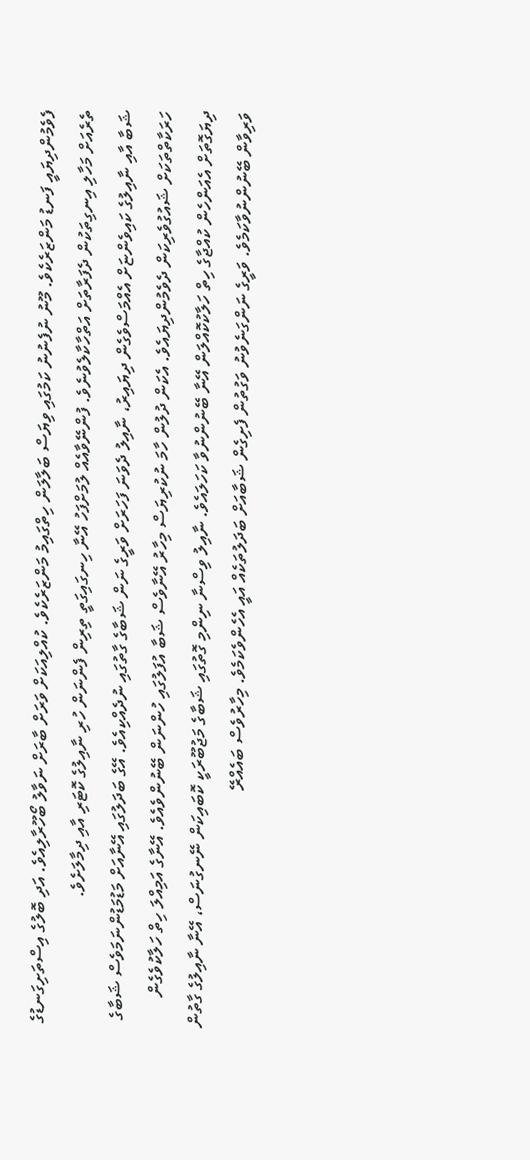ފެވެމުންދިޔައީ ފަނޑު މަންޒަރެކެވެ. މޫނު ނުފެނުނު ކަމުގައި ވިޔަސް ބަލާލަން ހިތްގައިމު މަންޒަރެކެވެ. ކުއްލިއަކަށް ވަރަށް ބާރަށް ނަވާލު ބޯހޫރާލިއެވެ. އަދި ބޮލުގެ އިސްތަށިގަނޑުގެ ތެރެއަށް މަހާލި އިނގިތަކުން ދެފަރާތަށް އަތްހާކާލެވުނެވެ. ފުންނޭވާއެއް ލުމަށްފަހު އޭނާ ހިނގައިގަތީ ތިރިން ފެންނަން ހުރި ނާއިލުގެ ކޮޓަރި އާއި ދިމާލަށެވެ.
ޝަބާ އާއި ނާއިލުގެ ކައިވެންޏަށް އެއްމަސްވެގެން ދިޔައިރު، ނާއިލު ދެވަނަ ފަހަރަށް ވަރީގެ ނަން ޝަބާގެ ގާތުގައި ނުދެއްކިއެވެ. އޭގެ ބަދަލުގައި އޭނާއަށް މަޑުމަޑުންނަމަވެސް ޝަބާގެ ހަރަކާތްތަކަށް ޝައުގުވެރިކަން ދެވެމުންދިޔައެވެ. އެކަން ދުލުން ހާމަ ނުކުރިޔަސް މިހާރު އޭނާވެސް ޝަބާ އުފަލުގައި ހުންނަން ބޭނުންވެއެވެ. އޭނާގެ އަމިއްލަ ހިތް ހަލާކުވެގެން ދިޔަގޮތަށް އެއަންހެން ކުއްޖާގެ ހިތް ހަލާކުކޮއްލަން އޭނާ ބޭނުންނުވާ ކަހަލައެވެ. ނާއިލު ވިސްނާ ނިންމި ގޮތުގައި ޝަބާގެ މަޖުބޫރަކީ ކޮބައިކަން ނޭނގުނަސް، އޭނާ ނާއިލުގެ ގާތުން ވަރިވާން ބޭނުންނުވާކަމެވެ. ވަރީގެ ނަންގަނެވުނު ވަގުތުން ފެށިގެން ޝަބާއަށް ބަދަލުތަކެއް އައީ އެހެންވެކަމެވެ. މިހާރުވެސް ބައެއްރޭ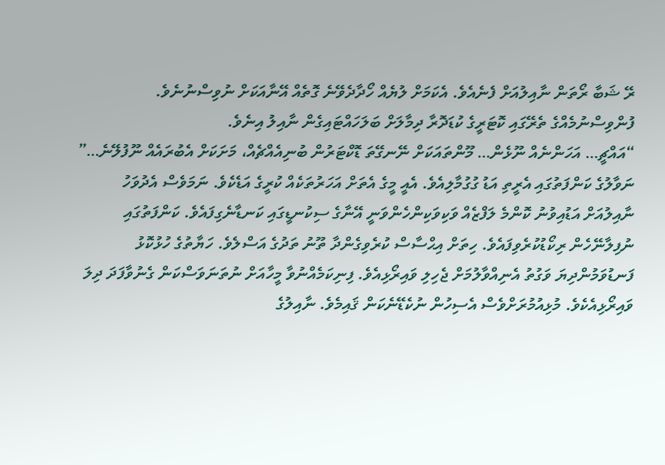ރޭ ޝަބާ ރޯތަން ނާއިލުއަށް ފެނެއެވެ. އެކަމަށް ލުޔެއް ހޯދާދެވޭނެ ގޮތެއް އޭނާއަކަށް ނުވިސްނުނެވެ. ފުންވިސްނުމެއްގެ ތެރޭގައި ކޮޓަރީގެ ކުޑަދޮރާ ދިމާލަށް ބަލަހައްޓައިގެން ނާއިލު އިނެވެ.
“އައްޗީ… އަހަންނެއް ނޫޅެން… މޫންތައަކަށް ނޭނގޭތަ ޑޮކްޓަރުން ބުނިއެއްޗެއް، މަށަކަށް އެބުރައެއް ނޫފުލޭނެ…” ނަވާލުގެ ކަންފަތުގައި އެރީތި އަޑު ގުގުމާލިއެވެ. އެއީ މީގެ އެތަށް އަހަރުތަކެއް ކުރީގެ އަޑެކެވެ. ނަމަވެސް އެދުވަހު ނާއިލުއަށް އަޑުއިވުނު ކޮންމެ ލަފްޒެއް ވަކިވަކިންހެންވަނީ އޭނާގެ ސިކުނޑީގައި ކަނޑާނެގިފައެވެ. ކަންފަތުގައި ނުފިލާނޭހެން ރިކޯޑުކުރެވިފައެވެ. ހިތަށް އިޙްސާސް ކުރެވިގެންދާ ތޫނު ތަދުގެ އަސްލެވެ. ހަޔާތުގެ ހުޅުކޮޅު ފަނޑުވަމުންދިޔަ ވަގުތު އެނިއްވާލުމަށް ޖެހިލި ވައިރޯޅިއެވެ. ފިނިކަމެއްނުވާ މީހާއަށް ނުތަނަވަސްކަން ގެނުވާފަދަ ދިލަ ވައިރޯޅިއެކެވެ. މުޅިއުމުރަށްވެސް އެސިހުން ނުކެޑޭނެކަން ޤައިމެވެ. ނާއިލުގެ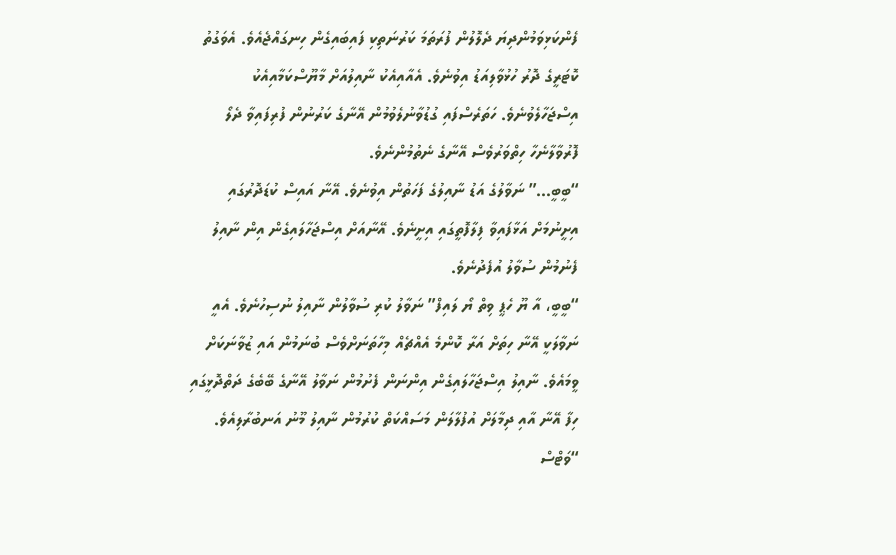ފެންކަޅިވަމުންދިޔަ ދެލޮލުން ފުރަތަމަ ކަރުނަތިކި ފައިބައިގެން ހިނގައްޖެއެވެ. އެވަގުތު ކޮޓަރީގެ ދޮރު ހުޅުވާލިއަޑު އިވުނެވެ. އެއާއިއެކު ނާއިލުއަށް މާޔޫސްކަމާއިއެކު އިސްޖަހާލެވުނެވެ. ހަތަރެސްފައި ގުޑުވާނުލެވުމުން އޭނާގެ ކަރުނުން ފުރިފައިވާ ދެލޯ ފޮރުވާލާނެހާ ހިތްވަރުވެސް އޭނާގެ ނެތުމުންނެވެ.
“ބީބީ…” ނަވާލުގެ އަޑު ނާއިލުގެ ފަހަތުން އިވުނެވެ. އޭނާ އައިސް ކުޑަދޮރުގައި އިށީނުމަށް އަޅާފައިވާ ފިލާފޮތީގައި އިށީނެވެ. އޭނާއަށް އިސްޖަހާލައިގެން އިން ނާއިލު ފެނުމުން ސުވާލު އުފެދުނެވެ.
“ބީބީ، އާ ޔޫ ހެޕީ ވިތް ޔޯ ލައިފް” ނަވާލު ކުރި ސުވާލުން ނާއިލު ނުސިހުނެވެ. އެއީ ނަވާލަކީ އޭނާ ހިތަށް އަރާ ކޮންމެ އެއްޗެއް މިހާތަނަށްވެސް ބުނަމުން އައި ޒުވާނަކަށް ވީމައެވެ. ނާއިލު އިސްޖަހާލައިގެން އިންނަން ފެށުމުން ނަވާލު އޭނާގެ ބޭބެގެ ދަތްދޮޅީގައި ހިފާ އޭނާ އާއި ދިމާލަށް އުފުލާލަން މަސައްކަތް ކުރުމުން ނާއިލު މޫނު އަނބުރާލިއެވެ.
“ވަޓްސް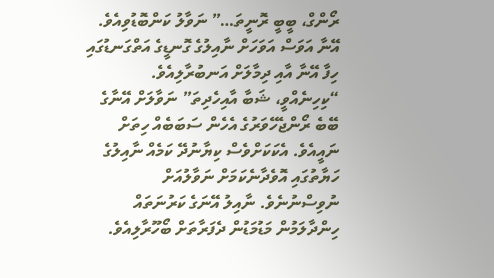ރޯންގް، ބީބީ ރޮނީތަ…” ނަވާލު ކަންބޮޑުވިއެވެ. އޭނާ އަވަސް އަވަހަށް ނާއިލުގެ ގޮނޑީގެ އަތްގަނޑުގައި ހިފާ އޭނާ އާއި ދިމާލަށް އަނބުރާލިއެވެ.
“ކިހިނެއްވީ، ޝަބާ އާއިހެދިތަ” ނަވާލަށް އޭނާގެ ބޭބެ ރޯންޖެހޭވަރުގެ އެހެން ސަބަބެއް ހިތަށް ނައީއެވެ. އެކަކަށްވެސް ކިޔާނުދޭ ކަމެއް ނާއިލުގެ ހަޔާތުގައި އޮވެދާނެކަމަށް ނަވާލުއަށް ނުވިސްނުނެވެ. ނާއިލު އޭނަގެ ކަރުނަތައް ހިންދާލަމުން މަޑުމަޑުން ދެފަރާތަށް ބޯހޫރާލިއެވެ.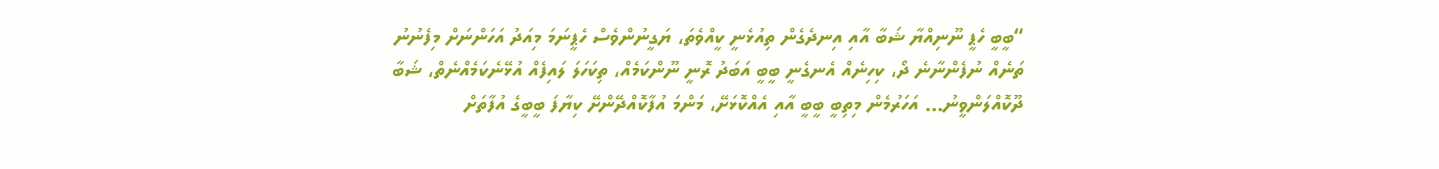“ބީބީ ހެޕީ ނޫނިއްޔާ ޝަބާ އާއި އިނދެގެން ތިއުޅެނީ ކީއްވެތަ، ޔަގީނުންވެސް ހެޕީނަމަ މިއަދު އަހަންނަށް މިފެނުނު ތަނެއް ނުފެންނާނެ ދޯ، ކިހިނެއް އެނގެނީ ބީބީ އަބަދު ރޮނީ ނޫންކަމެއް، ތިކަހަލަ ލައިފެއް އުޅޭނެކަމެއްނެތް، ޝަބާ ދޫކޮއްލަންވީނު… އަހަރުމެން މިތިބީ ބީބީ އާއި އެއްކޮޅަށޭ، މަންމަ އުފާކޮއްދޭންށޭ ކިޔާފަ ބީބީގެ އުފާތަށް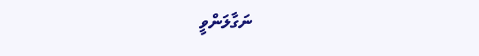ނަގާލަންވީ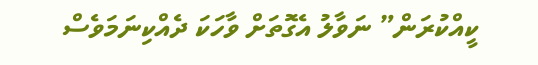ކީއްކުރަން” ނަވާލު އެގޮތަށް ވާހަކަ ދެއްކިނަމަވެސް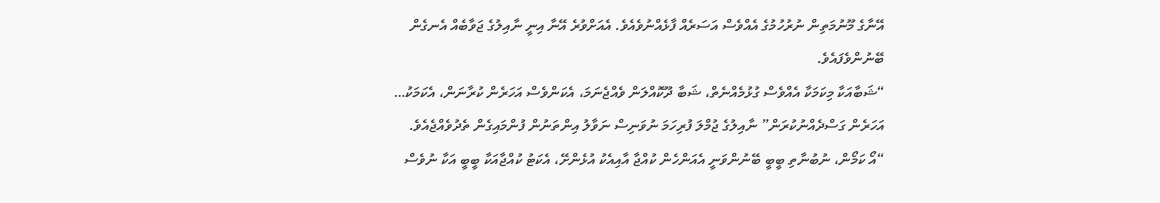އޭނާގެ މޫނުމަތިން ނުރުހުމުގެ އެއްވެސް އަސަރެއް ފާޅެއްނުވެއެވެ. އެއަށްވުރެ އޭނާ އިނީ ނާއިލުގެ ޖަވާބެއް އެނގެން ބޭނުންވެފައެވެ.
“ޝަބާއަކާ މިކަމަކާ އެއްވެސް ގުޅުމެއްނެތް، ޝަބާ ދޫކޮއްލަން ވެއްޖެނަމަ، އެކަންވެސް އަހަރެން ކުރާނަން، އެކަމަކު… އަހަރެން ގަސްދެއްނުކުރަން” ނާއިލުގެ ޖުމްލަ ފުރިހަމަ ނުވަނިސް ނަވާލު އިންތަނުން ފުންމައިގެން ތެދުވެއްޖެއެވެ.
“އޯ ކަމޯން، ނުބުނާތި ބީބީ ބޭނުންވަނީ އެއަންހެން ކުއްޖާ އާއިއެކު އުޅެންށޭ، އެކަޓު ކުއްޖާއަކާ ބީބީ އަކާ ނުވެސް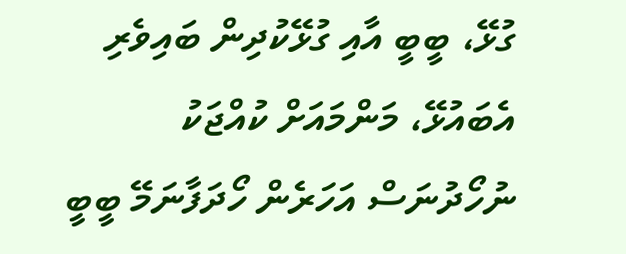ގުޅޭ، ބީބީ އާއި ގުޅޭކުދިން ބައިވެރި އެބައުޅޭ، މަންމައަށް ކުއްޖަކު ނުހޯދުނަސް އަހަރެން ހޯދަފާނަމޭ ބީބީ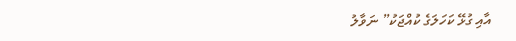އާއި ގުޅޭ ކަހަލަގެ ކުއްޖަކު” ނަވާލު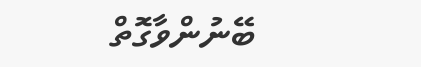ބޭނުންވާގޮތް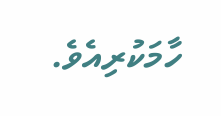ހާމަކުރިއެވެ.